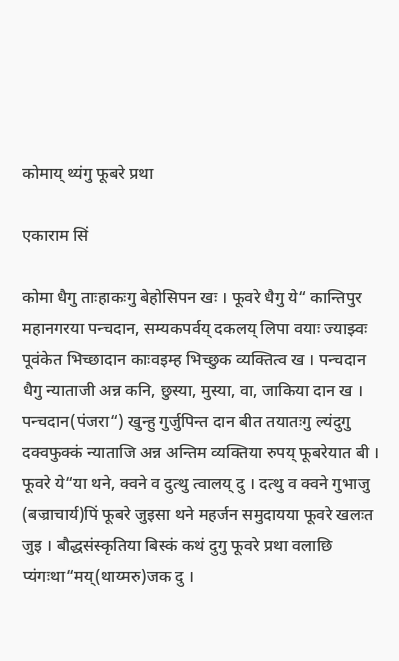कोमाय् थ्यंगु फूबरे प्रथा

एकाराम सिं

कोमा धैगु ताःहाकःगु बेहोसिपन खः । फूवरे धैगु ये“ कान्तिपुर महानगरया पन्चदान, सम्यकपर्वय् दकलय् लिपा वयाः ज्याझ्वः पूवंकेत भिच्छादान काःवइम्ह भिच्छुक व्यक्तित्व ख । पन्चदान धैगु न्याताजी अन्न कनि, छुस्या, मुस्या, वा, जाकिया दान ख । पन्चदान(पंजरा“) खुन्हु गुर्जुपिन्त दान बीत तयातःगु ल्यंदुगु दक्वफुक्कं न्याताजि अन्न अन्तिम व्यक्तिया रुपय् फूबरेयात बी । फूवरे ये“या थने, क्वने व दुत्थु त्वालय् दु । दत्थु व क्वने गुभाजु (बज्राचार्य)पिं फूबरे जुइसा थने महर्जन समुदायया फूवरे खलःत जुइ । बौद्धसंस्कृतिया बिस्कं कथं दुगु फूवरे प्रथा वलाछि प्यंगःथा“मय्(थाय्मरु)जक दु ।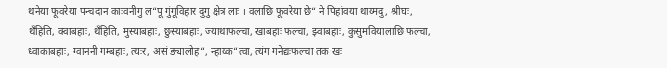थनेया फूवरेया पन्चदान काःवनीगु ल“पू गुंगूविहार दुगु क्षेत्र लाः । वलाछि फूवरेया छे“ ने पिहांवया थाय्मदु, श्रीघः, थँहिति, क्वाबहाः, थँहिति, मुस्याबहाः, छुस्याबहाः, ज्याथाफल्चा, खाबहाः फल्चा, झ्वाबहाः, कुसुमवियालाछि फल्चा, ध्वाकाबहाः, ग्वाननी गम्बहाः, त्यःर, असं ङ्यालोह“, न्हाय्क“त्वा, त्यंग गनेद्यःफल्चा तक खः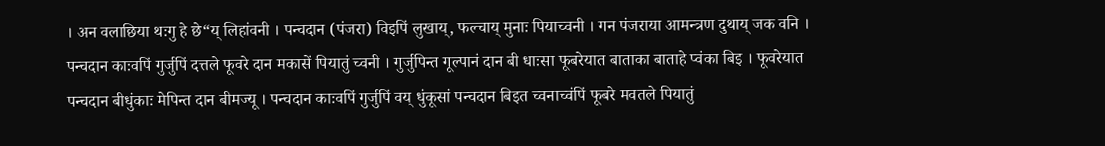। अन वलाछिया थःगु हे छे“य् लिहांवनी । पन्चदान (पंजरा) विइपिं लुखाय्, फल्चाय् मुनाः पियाच्वनी । गन पंजराया आमन्त्रण दुथाय् जक वनि । पन्चदान काःवपिं गुर्जुपिं दत्तले फूवरे दान मकासें पियातुं च्वनी । गुर्जुपिन्त गूल्पानं दान बी धाःसा फूबरेयात बाताका बाताहे प्वंका बिइ । फूवरेयात पन्चदान बीधुंकाः मेपिन्त दान बीमज्यू । पन्चदान काःवपिं गुर्जुपिं वय् धुंकूसां पन्चदान बिइत च्वनाच्वंपिं फूबरे मवतले पियातुं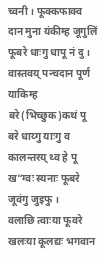च्वनी । फूक्कफाक्व दान मुना यंकीम्ह जूगुलिं फूबरे धाःगु धापू नं दु । वास्तवय् पन्चदान पूर्ण याकिम्ह बरे(भिच्छुक)कथं पू बरे धाय्गु याःगु व कालन्तरय् थ्व हे पू ख“ग्वः स्यनाः फूबरे जूवंगु जुइफु ।
वलाछि त्वाःया फूवरे खलःया कूलद्यः भगवान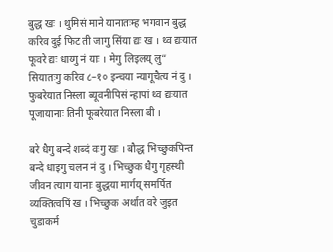बुद्ध खः । थुमिसं माने यानातःम्ह भगवान बुद्ध करिव दुई फिट ती जागु सिंया द्यः ख । थ्व द्यःयात फूवरे द्यः धाय्गु नं याः । मेगु लिइलय् लु“ सियातःगु करिव ८–१० इन्चया न्यागूचैत्य नं दु । फुबरेयात निस्ला ब्यूवनीपिसं न्हापां थ्व द्यःयात पूजायानाः तिनी फूबरेयात निस्ला बी ।

बरे धैगु बन्दे शब्दं वःगु खः । बौद्ध भिच्छुकपिन्त बन्दे धाइगु चलन नं दु । भिच्छुक धैगु गृहस्थी जीवन त्याग यानाः बुद्धया मार्गय् समर्पित व्यक्तित्वपिं ख । भिच्छुक अर्थात वरे जुइत चुडाकर्म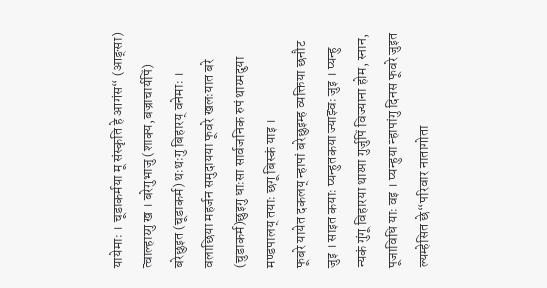यायेमाः । चूडाकर्मया मू संस्कृति हे आगंस“ (आङ्सा) त्वाल्हाय्गु ख । बरेगुभाजु (शाक्य,बज्राचार्यपिं) बरेछुइत (चूडाकर्म) थःथःगु बिहारय् वनेमाः । वलाछिया महर्जन समुदायया फूवरे खलःयात बरे (चुडाकर्म)छुइगु धाःसा सार्वजनिक रुपं थाय्मदुया मण्डपालय् तयाः छगू बिस्कं याइ ।
फूबरे यायेत दकलय् न्हापां बरेछुइम्ह व्यक्तिया छनौट जुइ । साइत कयाः प्यन्हुतकया ज्याझ्वः जुइ । प्यन्हु न्यकं गुंगू विहारया थाय्पा गुर्जुपिं विज्याना होम, स्नान, पूजाविधि याः वइ । प्यन्हुया न्हापांगु दिनस फूवरे जुइत ल्यम्हेसित छे“परिवार नातागोता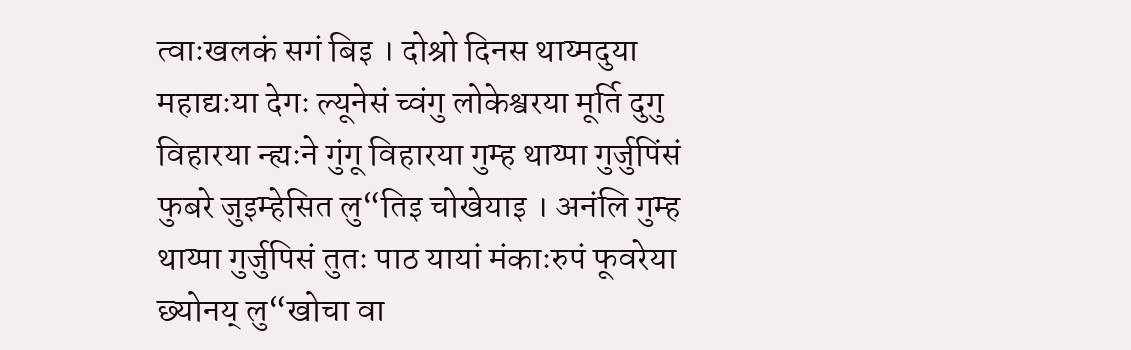त्वाःखलकं सगं बिइ । दोश्रो दिनस थाय्मदुया महाद्यःया देगः ल्यूनेसं च्वंगु लोकेश्वरया मूर्ति दुगु विहारया न्ह्यःने गुंगू विहारया गुम्ह थाय्पा गुर्जुपिंसं फुबरे जुइम्हेसित लु“तिइ चोखेयाइ । अनंलि गुम्ह थाय्पा गुर्जुपिसं तुतः पाठ यायां मंकाःरुपं फूवरेया छ्योनय् लु“खोचा वा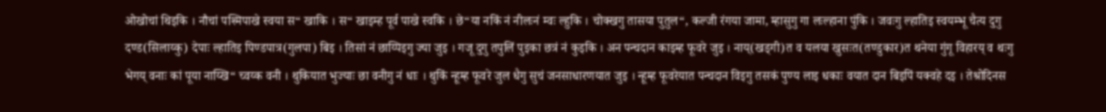ओखोचां थिइकि । नौचां पश्मिपाखे स्वया स“ खाकि । स“ खाइम्ह पूर्व पाखे स्वकि । छे“या नकिं नं नीलःनं म्वः ल्हुकि । चोक्खगु तासया पुतुल“, कल्जी रंगया जामा, म्हासुगु गा लःल्हाना पुंकि । जवःगु ल्हातिइ स्वयम्भू चैत्य दुगु दण्ड(सिलाय्कु) देपाः ल्हातिइ पिण्डपात्र(गुलपा) बिइ । तिसां नं छाय्पिइगु ज्या जुइ । गजू दुगु तपुलिं पुइका छत्रं नं कुइकि । अन पन्चदान काइम्ह फूवरे जुइ । नाय्(खड्गी)त व यलया खुसःत(तण्डुकार)त थनेया गुंगू विहारय् व थःगु भेगय् वनाः कां पूया नाय्खि“ च्वय्क वनी । थुकियात भुज्याः छा वनीगु नं धाः । थुकिं न्हूम्ह फूवरे जुल धैगु सुचं जनसाधारणयात जुइ । न्हूम्ह फूवरेयात पन्चदान विइगु तसकं पुण्य लाइ धकाः वयात दान बिइपिं यक्वहे दइ । तेश्रोदिनस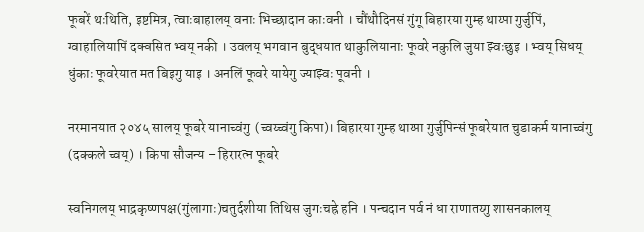फूबरें थःथिति, इष्टमित्र, त्वाःबाहालय् वनाः भिच्छादान काःवनी । चौंथौदिनसं गुंगू बिहारया गुम्ह थाय्पा गुर्जुपिं, ग्वाहालियापिं दक्वसित भ्वय् नकी । उवलय् भगवान बुद्धयात थाकुलियानाः फूवरे नकुलि जुया झ्वःछुइ । भ्वय् सिधय् धुंकाः फूवरेयात मत बिइगु याइ । अनलिं फूवरे यायेगु ज्याझ्वः पूवनी ।

नरमानयात २०४५ सालय् फूबरे यानाच्वंगु  (च्वय्च्वंगु किपा)। बिहारया गुम्ह थाय्पा गुर्जुपिन्सं फूबरेयात चुडाकर्म यानाच्वंगु (दक्कले च्वय्) । किपा सौजन्य – हिरारत्न फूबरे

स्वनिगलय् भाद्रकृष्णपक्ष(गुंलागाः)चतुर्दशीया तिथिस जुगःचह्रे हनि । पन्चदान पर्व नं धा राणातय्गु शासनकालय्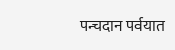पन्चदान पर्वयात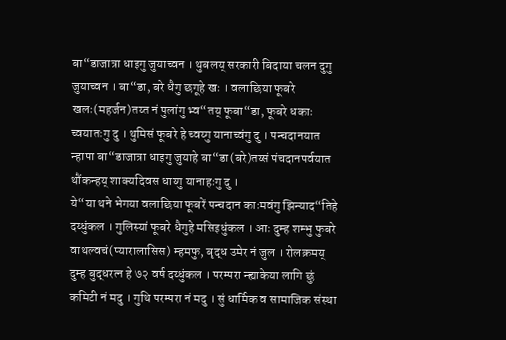बा“डाजात्रा धाइगु जुयाच्वन । थुबलय् सरकारी बिदाया चलन दुगु जुयाच्वन । बा“डा, बरे धैगु छगूहे खः । वलाछिया फूबरे खलः(महर्जन)तय्त नं पुलांगु भ्व“तय् फूबा“डा, फूबरे धकाः च्वयातःगु दु । थुमिसं फूबरे हे च्वय्गु यानाच्वंगु दु । पन्चदानयात न्हापा बा“डाजात्रा धाइगु जुयाहे बा“डा(बरे)तय्सं पंचदानपर्वयात थौंकन्हय् शाक्यदिवस धाय्गु यानाहःगु दु ।
ये“या थने भेगया वलाछिया फूबरें पन्चदान काःमवंगु झिन्याद“तिहे दय्धुंकल । गुलिस्यां फूबरे धैगुहे मसिइधुंकल । आः दुम्ह शम्भु फुबरे वाथल्वचं(प्यारालासिस) म्हमफु, बृद्ध उमेर नं जुल । रोलक्रमय् दुम्ह बुद्धरत्न हे ७२ वर्ष दय्धुंकल । परम्परा न्ह्याकेया लागि छुं कमिटी नं मदु । गुथि परम्परा नं मदु । सुं धार्मिक व सामाजिक संस्था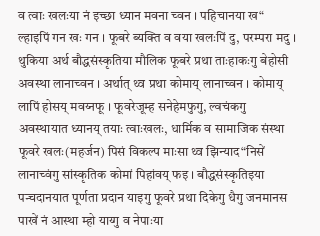व त्वाः खलःया नं इच्छा ध्यान मवना च्वन । पहिचानया ख“ ल्हाइपिं गन खः गन । फूबरे ब्यक्ति व वया खलःपिं दु, परम्परा मदु । थुकिया अर्थ बौद्धसंस्कृतिया मौलिक फूबरे प्रथा ताःहाकःगु बेहोसी अवस्था लानाच्वन । अर्थात् थ्व प्रथा कोमाय् लानाच्वन । कोमाय् लापिं होसय् मवय्नफू । फूवरेजूम्ह सनेहेमफुगु, ल्वचंकगु अवस्थायात ध्यानय् तयाः त्वाःखलः, धार्मिक व सामाजिक संस्था फूवरे खलः(महर्जन) पिसं विकल्प माःसा थ्व झिन्याद“निसें लानाच्वंगु सांस्कृतिक कोमां पिहांवय् फइ । बौद्धसंस्कृतिइया पन्चदानयात पूर्णता प्रदान याइगु फूवरे प्रथा दिकेगु धैगु जनमानस पाखें नं आस्था म्हो याय्गु व नेपाःया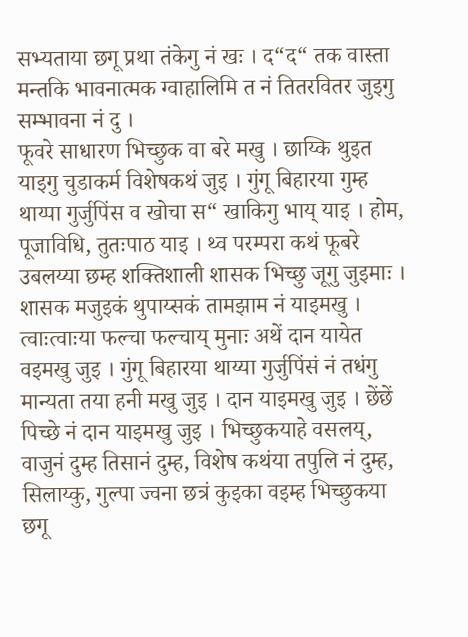सभ्यताया छगू प्रथा तंकेगु नं खः । द“द“ तक वास्ता मन्तकि भावनात्मक ग्वाहालिमि त नं तितरवितर जुइगु सम्भावना नं दु ।
फूवरे साधारण भिच्छुक वा बरे मखु । छाय्कि थुइत याइगु चुडाकर्म विशेषकथं जुइ । गुंगू बिहारया गुम्ह थाय्पा गुर्जुपिंस व खोचा स“ खाकिगु भाय् याइ । होम, पूजाविधि, तुतःपाठ याइ । थ्व परम्परा कथं फूबरे उबलय्या छम्ह शक्तिशाली शासक भिच्छु जूगु जुइमाः । शासक मजुइकं थुपाय्सकं तामझाम नं याइमखु । त्वाःत्वाःया फल्चा फल्चाय् मुनाः अथें दान यायेत वइमखु जुइ । गुंगू बिहारया थाय्या गुर्जुपिंसं नं तधंगु मान्यता तया हनी मखु जुइ । दान याइमखु जुइ । छेंछें पिच्छे नं दान याइमखु जुइ । भिच्छुकयाहे वसलय्, वाजुनं दुम्ह तिसानं दुम्ह, विशेष कथंया तपुलि नं दुम्ह, सिलाय्कु, गुल्पा ज्वना छत्रं कुइका वइम्ह भिच्छुकया छगू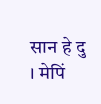सान हे दु । मेपिं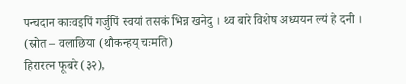पन्चदान काःवइपिं गर्जुपिं स्वयां तसकं भिन्न खनेदु । थ्व बारे विशेष अध्ययन ल्यं हे दनी ।
(स्रोत – वलाछिया (थौकन्हय् चःमति)
हिरारत्न फूबरे (३२),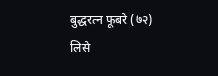बुद्धरत्न फूबरे (७२) लिसे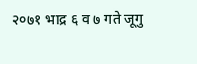२०७१ भाद्र ६ व ७ गते जूगु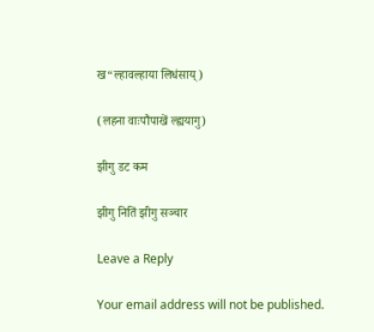ख“ल्हावल्हाया लिधंसाय्)

(लहना वाःपौपाखें ल्ह्ययागु)

झीगु डट कम

झीगु नितिं झीगु सञ्चार

Leave a Reply

Your email address will not be published.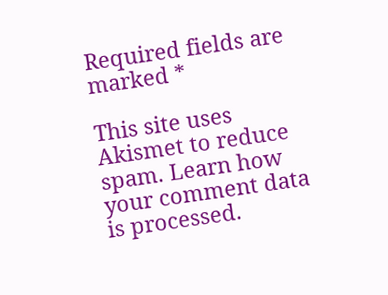Required fields are marked *

This site uses Akismet to reduce spam. Learn how your comment data is processed.